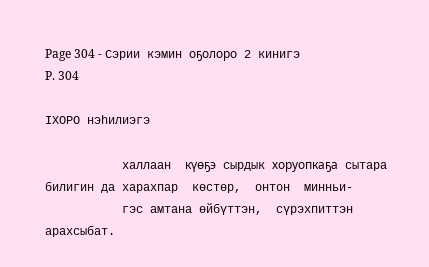Page 304 - Сэрии кэмин оҕолоро 2 кинигэ
P. 304

IХОРО нэһилиэгэ

           халлаан  күөҕэ сырдык хоруопкаҕа сытара  билигин да харахпар  көстөр,  онтон  минньи-
           гэс амтана өйбүттэн,  сүрэхпиттэн  арахсыбат.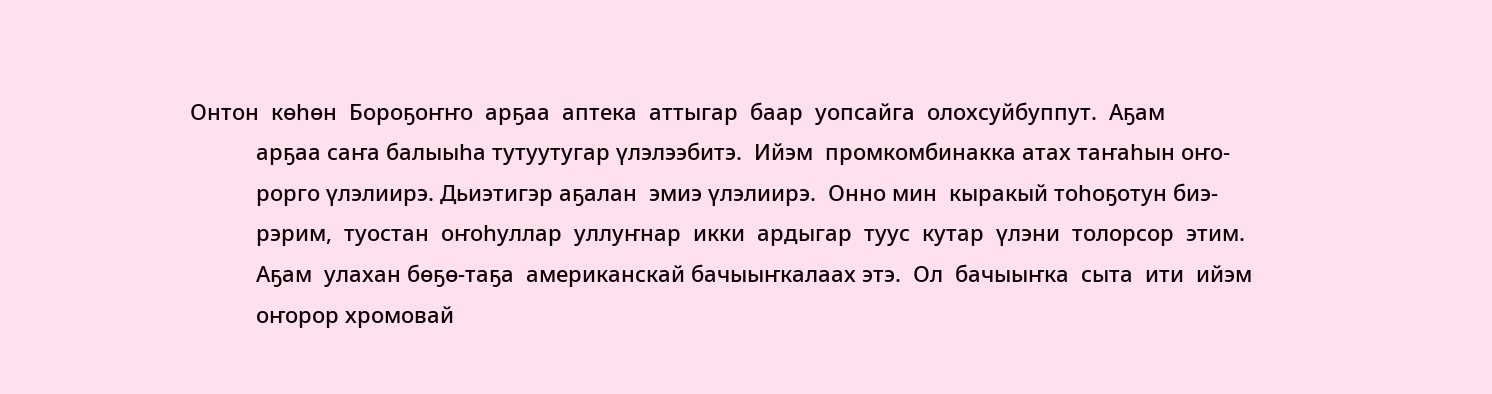Онтон  көһөн  Бороҕоҥҥо  арҕаа  аптека  аттыгар  баар  уопсайга  олохсуйбуппут.  Аҕам
           арҕаа саҥа балыыһа тутуутугар үлэлээбитэ.  Ийэм  промкомбинакка атах таҥаһын оҥо-
           рорго үлэлиирэ. Дьиэтигэр аҕалан  эмиэ үлэлиирэ.  Онно мин  кыракый тоһоҕотун биэ-
           рэрим,  туостан  оҥоһуллар  уллуҥнар  икки  ардыгар  туус  кутар  үлэни  толорсор  этим.
           Аҕам  улахан бөҕө-таҕа  американскай бачыыҥкалаах этэ.  Ол  бачыыҥка  сыта  ити  ийэм
           оҥорор хромовай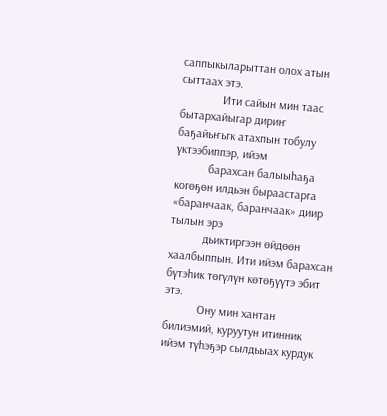саппыкыларыттан олох атын  сыттаах этэ.
              Ити сайын мин таас бытархайыгар дириҥ баҕайьҥьгк атахпын тобулу үктээбиппэр, ийэм
           барахсан балыыһаҕа когөҕөн илдьэн быраастарга «баранчаак, баранчаак» диир тылын эрэ
           дьиктиргээн өйдөөн хаалбыппын. Ити ийэм барахсан бүтэһик төгүлүн көтөҕүүтэ эбит этэ.
           Ону мин хантан билиэмий, куруутун итинник ийэм түһэҕэр сылдьыах курдук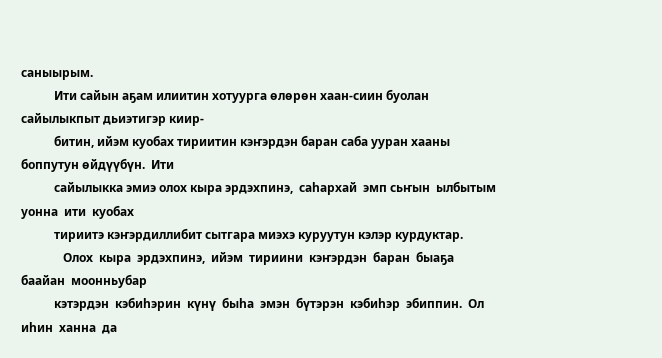саныырым.
           Ити сайын аҕам илиитин хотуурга өлөрөн хаан-сиин буолан сайылыкпыт дьиэтигэр киир-
           битин, ийэм куобах тириитин кэҥэрдэн баран саба ууран хааны боппутун өйдүүбүн.  Ити
           сайылыкка эмиэ олох кыра эрдэхпинэ,  саһархай  эмп сьҥын  ылбытым  уонна  ити  куобах
           тириитэ кэҥэрдиллибит сытгара миэхэ куруутун кэлэр курдуктар.
              Олох  кыра  эрдэхпинэ,  ийэм  тириини  кэҥэрдэн  баран  быаҕа  баайан  моонньубар
           кэтэрдэн  кэбиһэрин  күнү  быһа  эмэн  бүтэрэн  кэбиһэр  эбиппин.  Ол  иһин  ханна  да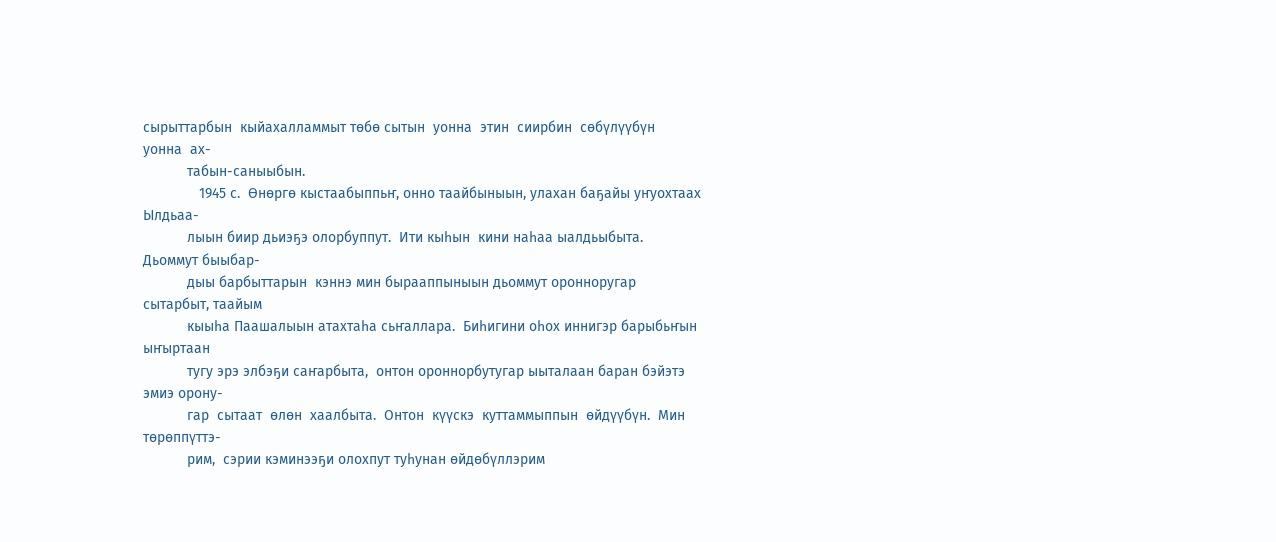сырыттарбын  кыйахалламмыт төбө сытын  уонна  этин  сиирбин  сөбүлүүбүн  уонна  ах-
           табын-саныыбын.
              1945 с.  Өнөргө кыстаабыппьҥ, онно таайбыныын, улахан баҕайы уҥуохтаах Ылдьаа-
           лыын биир дьиэҕэ олорбуппут.  Ити кыһын  кини наһаа ыалдьыбыта. Дьоммут быыбар-
           дыы барбыттарын  кэннэ мин бырааппыныын дьоммут оронноругар сытарбыт, таайым
           кыыһа Паашалыын атахтаһа сьҥаллара.  Биһигини оһох иннигэр барыбьҥын ыҥыртаан
           тугу эрэ элбэҕи саҥарбыта,  онтон ороннорбутугар ыыталаан баран бэйэтэ эмиэ орону-
           гар  сытаат  өлөн  хаалбыта.  Онтон  күүскэ  куттаммыппын  өйдүүбүн.  Мин  төрөппүттэ-
           рим,  сэрии кэминээҕи олохпут туһунан өйдөбүллэрим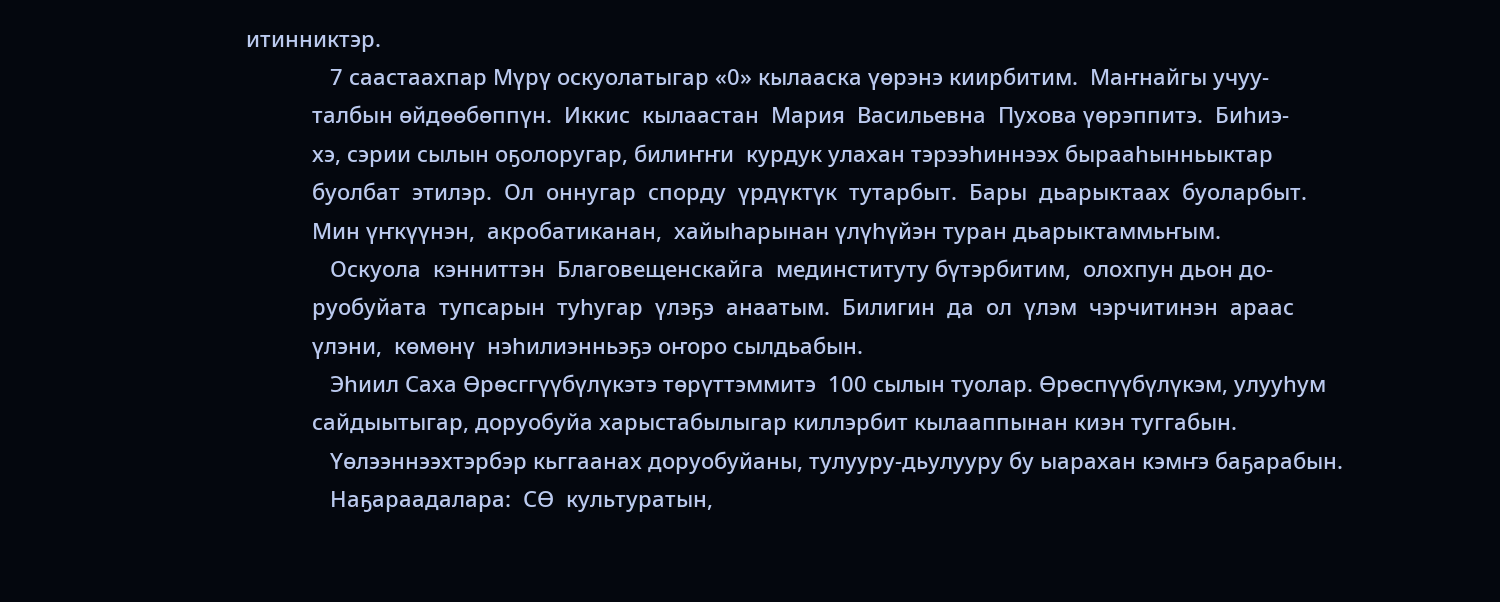итинниктэр.
              7 саастаахпар Мүрү оскуолатыгар «0» кылааска үөрэнэ киирбитим.  Маҥнайгы учуу-
           талбын өйдөөбөппүн.  Иккис  кылаастан  Мария  Васильевна  Пухова үөрэппитэ.  Биһиэ-
           хэ, сэрии сылын оҕолоругар, билиҥҥи  курдук улахан тэрээһиннээх бырааһынньыктар
           буолбат  этилэр.  Ол  оннугар  спорду  үрдүктүк  тутарбыт.  Бары  дьарыктаах  буоларбыт.
           Мин үҥкүүнэн,  акробатиканан,  хайыһарынан үлүһүйэн туран дьарыктаммьҥым.
              Оскуола  кэнниттэн  Благовещенскайга  мединституту бүтэрбитим,  олохпун дьон до-
           руобуйата  тупсарын  туһугар  үлэҕэ  анаатым.  Билигин  да  ол  үлэм  чэрчитинэн  араас
           үлэни,  көмөнү  нэһилиэнньэҕэ оҥоро сылдьабын.
              Эһиил Саха Өрөсггүүбүлүкэтэ төрүттэммитэ  100 сылын туолар. Өрөспүүбүлүкэм, улууһум
           сайдыытыгар, доруобуйа харыстабылыгар киллэрбит кылааппынан киэн туггабын.
              Үөлээннээхтэрбэр кьггаанах доруобуйаны, тулууру-дьулууру бу ыарахан кэмҥэ баҕарабын.
              Наҕараадалара:  СӨ  культуратын,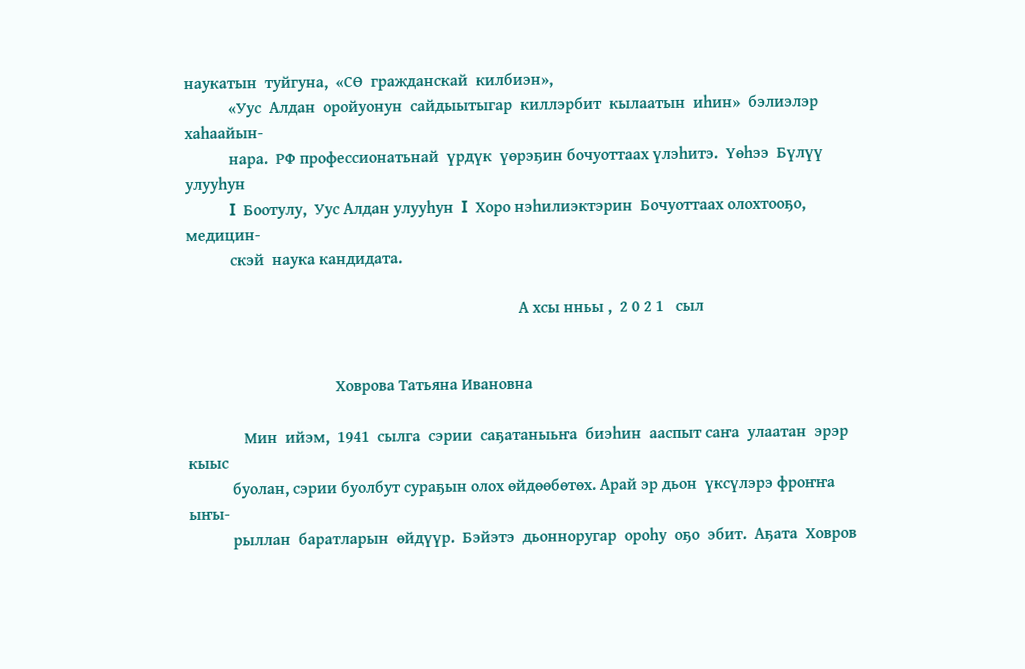наукатын  туйгуна,  «СӨ  гражданскай  килбиэн»,
           «Уус  Алдан  оройуонун  сайдыытыгар  киллэрбит  кылаатын  иһин»  бэлиэлэр  хаһаайын-
           нара.  РФ профессионатьнай  үрдүк  үөрэҕин бочуоттаах үлэһитэ.  Үөһээ  Бүлүү улууһун
           I  Боотулу,  Уус Алдан улууһун  I  Хоро нэһилиэктэрин  Бочуоттаах олохтооҕо,  медицин-
           скэй  наука кандидата.

                                                                                   А хсы нньы ,  2 0 2 1   сыл


                                     Ховрова Татьяна Ивановна

              Мин  ийэм,  1941  сылга  сэрии  саҕатаныьҥа  биэһин  ааспыт саҥа  улаатан  эрэр  кыыс
           буолан, сэрии буолбут сураҕын олох өйдөөбөтөх. Арай эр дьон  үксүлэрэ фроҥҥа ыҥы-
           рыллан  баратларын  өйдүүр.  Бэйэтэ  дьонноругар  ороһу  оҕо  эбит.  Аҕата  Ховров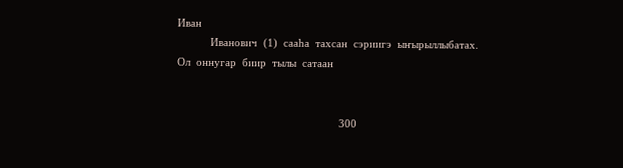Иван
           Иванович  (1)  сааһа  тахсан  сэриигэ  ыҥырыллыбатах.  Ол  оннугар  биир  тылы  сатаан


                                                      300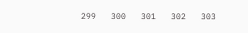299   300   301   302   303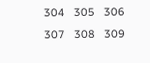304   305   306   307   308   309